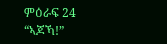ምዕራፍ 24
“ኣጆኻ!”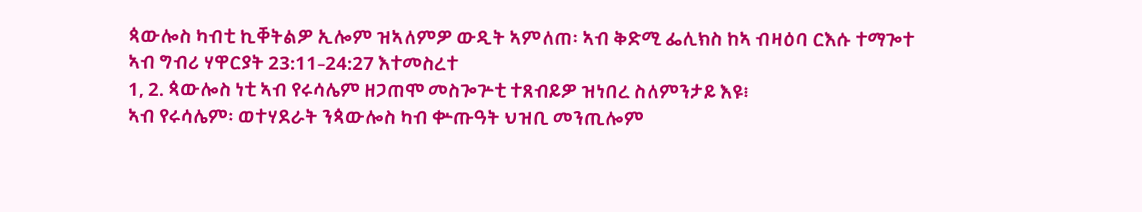ጳውሎስ ካብቲ ኪቐትልዎ ኢሎም ዝኣለምዎ ውዲት ኣምለጠ፡ ኣብ ቅድሚ ፌሊክስ ከኣ ብዛዕባ ርእሱ ተማጐተ
ኣብ ግብሪ ሃዋርያት 23:11–24:27 እተመስረተ
1, 2. ጳውሎስ ነቲ ኣብ የሩሳሌም ዘጋጠሞ መስጐጕቲ ተጸብይዎ ዝነበረ ስለምንታይ እዩ፧
ኣብ የሩሳሌም፡ ወተሃደራት ንጳውሎስ ካብ ቍጡዓት ህዝቢ መንጢሎም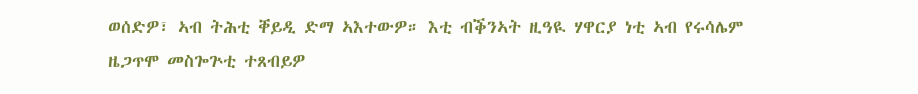ወሰድዎ፣ ኣብ ትሕቲ ቐይዲ ድማ ኣእተውዎ። እቲ ብቕንኣት ዚዓዪ ሃዋርያ ነቲ ኣብ የሩሳሌም ዜጋጥሞ መስጐጕቲ ተጸብይዎ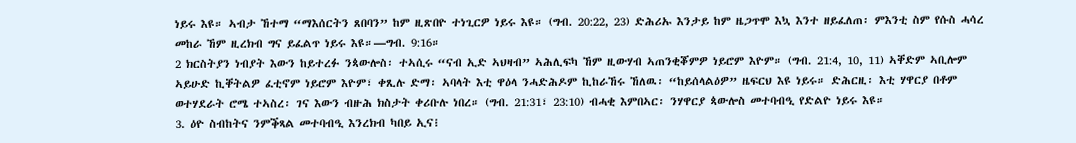ነይሩ እዩ። ኣብታ ኸተማ “ማእሰርትን ጸበባን” ከም ዚጽበዮ ተነጊርዎ ነይሩ እዩ። (ግብ. 20:22, 23) ድሕሪኡ እንታይ ከም ዜጋጥሞ እኳ እንተ ዘይፈለጠ፡ ምእንቲ ስም የሱስ ሓሳረ መከራ ኸም ዚረክብ ግና ይፈልጥ ነይሩ እዩ።—ግብ. 9:16።
2 ክርስትያን ነብያት እውን ከይተረፉ ንጳውሎስ፡ ተኣሲሩ “ናብ ኢድ ኣህዛብ” ኣሕሊፍካ ኸም ዚውሃብ ኣጠንቂቖምዎ ነይሮም እዮም። (ግብ. 21:4, 10, 11) ኣቐድም ኣቢሎም ኣይሁድ ኪቐትልዎ ፈቲኖም ነይሮም እዮም፣ ቀጺሉ ድማ፡ ኣባላት እቲ ዋዕላ ንሓድሕዶም ኪከራኸሩ ኸለዉ፡ “ከይሰላልዕዎ” ዜፍርህ እዩ ነይሩ። ድሕርዚ፡ እቲ ሃዋርያ በቶም ወተሃደራት ሮሜ ተኣስረ፡ ገና እውን ብዙሕ ክስታት ቀሪቡሉ ነበረ። (ግብ. 21:31፣ 23:10) ብሓቂ እምበኣር፡ ንሃዋርያ ጳውሎስ መተባብዒ የድልዮ ነይሩ እዩ።
3. ዕዮ ስብከትና ንምቕጻል መተባብዒ እንረክብ ካበይ ኢና፧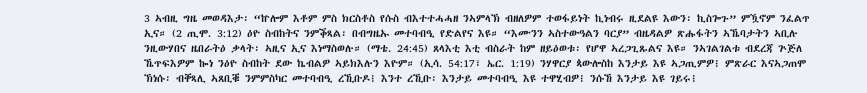3 ኣብዚ ግዜ መወዳእታ፡ “ኵሎም እቶም ምስ ክርስቶስ የሱስ ብእተተሓሓዘ ንኣምላኽ ብዘለዎም ተወፋይነት ኪነብሩ ዚደልዩ እውን፡ ኪስጐጉ” ምዃኖም ንፈልጥ ኢና። (2 ጢሞ. 3:12) ዕዮ ስብከትና ንምቕጻል፡ በብግዜኡ መተባብዒ የድልየና እዩ። “እሙንን ኣስተውዓልን ባርያ” ብዜዳልዎ ጽሑፋትን ኣኼባታትን ኣቢሉ ንዚውሃበና ዜበራትዕ ቃላት፡ ኣዚና ኢና እነማስወሉ። (ማቴ. 24:45) ጸላእቲ እቲ ብስራት ከም ዘይዕወቱ፡ የሆዋ ኣረጋጊጹልና እዩ። ንኣገልገልቱ ብደረጃ ጕጅለ ኼጥፍእዎም ኰነ ንዕዮ ስብከት ደው ኬብልዎ ኣይክእሉን እዮም። (ኢሳ. 54:17፣ ኤር. 1:19) ንሃዋርያ ጳውሎስከ እንታይ እዩ ኣጋጢምዎ፧ ምጽራር እናኣጋጠሞ ኽነሱ፡ ብቐጻሊ ኣጸቢቑ ንምምስካር መተባብዒ ረኺቡዶ፧ እንተ ረኺቡ፡ እንታይ መተባብዒ እዩ ተዋሂብዎ፧ ንሱኸ እንታይ እዩ ገይሩ፧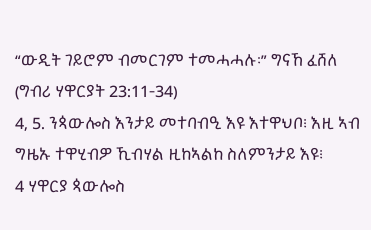“ውዲት ገይሮም ብመርገም ተመሓሓሉ፡” ግናኸ ፈሸለ (ግብሪ ሃዋርያት 23:11-34)
4, 5. ንጳውሎስ እንታይ መተባብዒ እዩ እተዋህቦ፧ እዚ ኣብ ግዜኡ ተዋሂብዎ ኺብሃል ዚከኣልከ ስለምንታይ እዩ፧
4 ሃዋርያ ጳውሎስ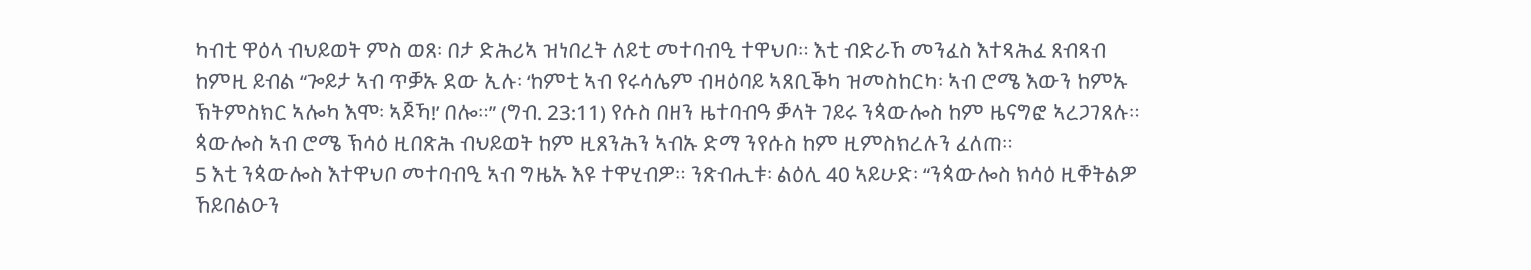ካብቲ ዋዕላ ብህይወት ምስ ወጸ፡ በታ ድሕሪኣ ዝነበረት ለይቲ መተባብዒ ተዋህቦ። እቲ ብድራኸ መንፈስ እተጻሕፈ ጸብጻብ ከምዚ ይብል “ጐይታ ኣብ ጥቓኡ ደው ኢሉ፡ ‘ከምቲ ኣብ የሩሳሌም ብዛዕባይ ኣጸቢቕካ ዝመስከርካ፡ ኣብ ሮሜ እውን ከምኡ ኽትምስክር ኣሎካ እሞ፡ ኣጆኻ!’ በሎ።” (ግብ. 23:11) የሱስ በዘን ዜተባብዓ ቓላት ገይሩ ንጳውሎስ ከም ዜናግፎ ኣረጋገጸሉ። ጳውሎስ ኣብ ሮሜ ኽሳዕ ዚበጽሕ ብህይወት ከም ዚጸንሕን ኣብኡ ድማ ንየሱስ ከም ዚምስክረሉን ፈለጠ።
5 እቲ ንጳውሎስ እተዋህቦ መተባብዒ ኣብ ግዜኡ እዩ ተዋሂብዎ። ንጽብሒቱ፡ ልዕሊ 40 ኣይሁድ፡ “ንጳውሎስ ክሳዕ ዚቐትልዎ ኸይበልዑን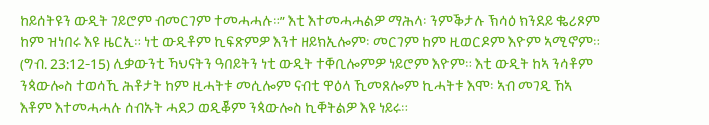ከይሰትዩን ውዲት ገይሮም ብመርገም ተመሓሓሉ።” እቲ እተመሓሓልዎ ማሕላ፡ ንምቕታሉ ኽሳዕ ክንደይ ቈሪጾም ከም ዝነበሩ እዩ ዜርኢ። ነቲ ውዲቶም ኪፍጽምዎ እንተ ዘይክኢሎም፡ መርገም ከም ዚወርዶም እዮም ኣሚኖም። (ግብ. 23:12-15) ሊቃውንቲ ኻህናትን ዓበይትን ነቲ ውዲት ተቐቢሎምዎ ነይሮም እዮም። እቲ ውዲት ከኣ ንሳቶም ንጳውሎስ ተወሳኺ ሕቶታት ከም ዚሓትቱ መሲሎም ናብቲ ዋዕላ ኺመጸሎም ኪሓትቱ እሞ፡ ኣብ መገዲ ኸኣ እቶም እተመሓሓሉ ሰብኡት ሓደጋ ወዲቖም ንጳውሎስ ኪቐትልዎ እዩ ነይሩ።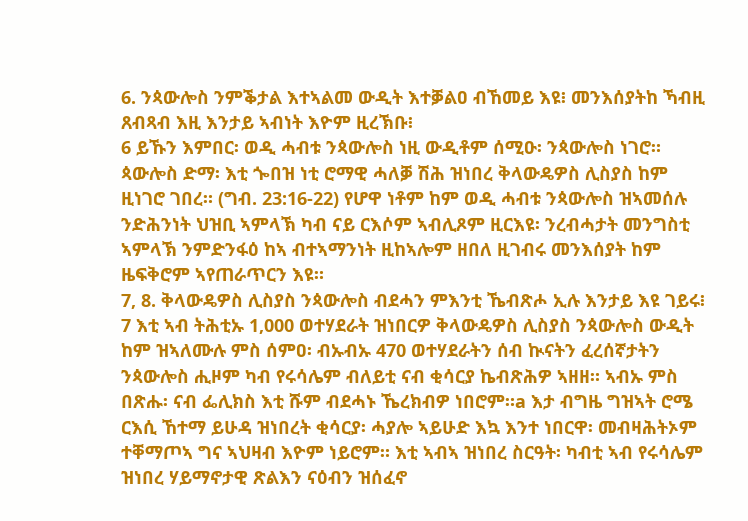6. ንጳውሎስ ንምቕታል እተኣልመ ውዲት እተቓልዐ ብኸመይ እዩ፧ መንእሰያትከ ኻብዚ ጸብጻብ እዚ እንታይ ኣብነት እዮም ዚረኽቡ፧
6 ይኹን እምበር፡ ወዲ ሓብቱ ንጳውሎስ ነዚ ውዲቶም ሰሚዑ፡ ንጳውሎስ ነገሮ። ጳውሎስ ድማ፡ እቲ ጐበዝ ነቲ ሮማዊ ሓለቓ ሽሕ ዝነበረ ቅላውዴዎስ ሊስያስ ከም ዚነገሮ ገበረ። (ግብ. 23:16-22) የሆዋ ነቶም ከም ወዲ ሓብቱ ንጳውሎስ ዝኣመሰሉ ንድሕንነት ህዝቢ ኣምላኽ ካብ ናይ ርእሶም ኣብሊጾም ዚርእዩ፡ ንረብሓታት መንግስቲ ኣምላኽ ንምድንፋዕ ከኣ ብተኣማንነት ዚከኣሎም ዘበለ ዚገብሩ መንእሰያት ከም ዜፍቅሮም ኣየጠራጥርን እዩ።
7, 8. ቅላውዴዎስ ሊስያስ ንጳውሎስ ብደሓን ምእንቲ ኼብጽሖ ኢሉ እንታይ እዩ ገይሩ፧
7 እቲ ኣብ ትሕቲኡ 1,000 ወተሃደራት ዝነበርዎ ቅላውዴዎስ ሊስያስ ንጳውሎስ ውዲት ከም ዝኣለሙሉ ምስ ሰምዐ፡ ብኡብኡ 470 ወተሃደራትን ሰብ ኲናትን ፈረሰኛታትን ንጳውሎስ ሒዞም ካብ የሩሳሌም ብለይቲ ናብ ቂሳርያ ኬብጽሕዎ ኣዘዘ። ኣብኡ ምስ በጽሑ፡ ናብ ፌሊክስ እቲ ሹም ብደሓኑ ኼረክብዎ ነበሮም።a እታ ብግዜ ግዝኣት ሮሜ ርእሲ ኸተማ ይሁዳ ዝነበረት ቂሳርያ፡ ሓያሎ ኣይሁድ እኳ እንተ ነበርዋ፡ መብዛሕትኦም ተቐማጦኣ ግና ኣህዛብ እዮም ነይሮም። እቲ ኣብኣ ዝነበረ ስርዓት፡ ካብቲ ኣብ የሩሳሌም ዝነበረ ሃይማኖታዊ ጽልእን ናዕብን ዝሰፈኖ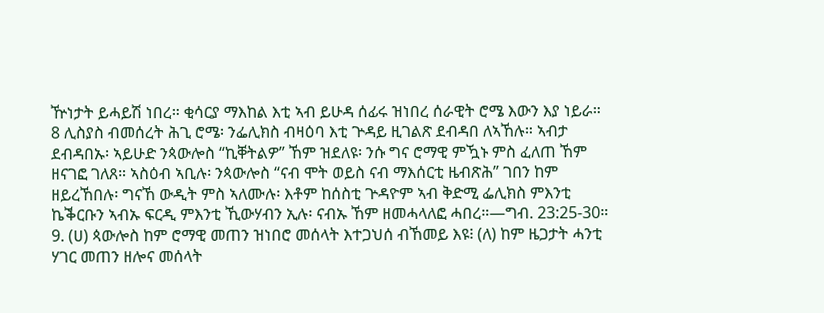ዅነታት ይሓይሽ ነበረ። ቂሳርያ ማእከል እቲ ኣብ ይሁዳ ሰፊሩ ዝነበረ ሰራዊት ሮሜ እውን እያ ነይራ።
8 ሊስያስ ብመሰረት ሕጊ ሮሜ፡ ንፌሊክስ ብዛዕባ እቲ ጕዳይ ዚገልጽ ደብዳበ ለኣኸሉ። ኣብታ ደብዳበኡ፡ ኣይሁድ ንጳውሎስ “ኪቐትልዎ” ኸም ዝደለዩ፡ ንሱ ግና ሮማዊ ምዃኑ ምስ ፈለጠ ኸም ዘናገፎ ገለጸ። ኣስዕብ ኣቢሉ፡ ንጳውሎስ “ናብ ሞት ወይስ ናብ ማእሰርቲ ዜብጽሕ” ገበን ከም ዘይረኸበሉ፡ ግናኸ ውዲት ምስ ኣለሙሉ፡ እቶም ከሰስቲ ጕዳዮም ኣብ ቅድሚ ፌሊክስ ምእንቲ ኬቕርቡን ኣብኡ ፍርዲ ምእንቲ ኺውሃብን ኢሉ፡ ናብኡ ኸም ዘመሓላለፎ ሓበረ።—ግብ. 23:25-30።
9. (ሀ) ጳውሎስ ከም ሮማዊ መጠን ዝነበሮ መሰላት እተጋህሰ ብኸመይ እዩ፧ (ለ) ከም ዜጋታት ሓንቲ ሃገር መጠን ዘሎና መሰላት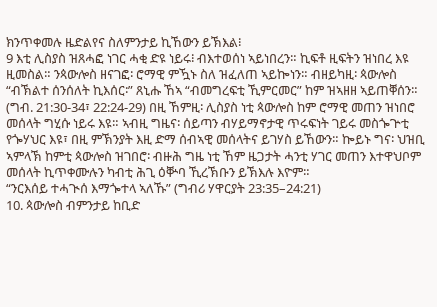ክንጥቀመሉ ዜድልየና ስለምንታይ ኪኸውን ይኽእል፧
9 እቲ ሊስያስ ዝጸሓፎ ነገር ሓቂ ድዩ ነይሩ፧ ብእተወሰነ ኣይነበረን። ኪፍቶ ዚፍትን ዝነበረ እዩ ዚመስል። ንጳውሎስ ዘናገፎ፡ ሮማዊ ምዃኑ ስለ ዝፈለጠ ኣይኰነን። ብዘይካዚ፡ ጳውሎስ “ብኽልተ ሰንሰለት ኪእሰር፡” ጸኒሑ ኸኣ “ብመግረፍቲ ኺምርመር” ከም ዝኣዘዘ ኣይጠቐሰን። (ግብ. 21:30-34፣ 22:24-29) በዚ ኸምዚ፡ ሊስያስ ነቲ ጳውሎስ ከም ሮማዊ መጠን ዝነበሮ መሰላት ግሂሱ ነይሩ እዩ። ኣብዚ ግዜና፡ ሰይጣን ብሃይማኖታዊ ጥሩፍነት ገይሩ መስጐጕቲ የጐሃህር እዩ፣ በዚ ምኽንያት እዚ ድማ ሰብኣዊ መሰላትና ይገሃስ ይኸውን። ኰይኑ ግና፡ ህዝቢ ኣምላኽ ከምቲ ጳውሎስ ዝገበሮ፡ ብዙሕ ግዜ ነቲ ኸም ዜጋታት ሓንቲ ሃገር መጠን እተዋህቦም መሰላት ኪጥቀሙሉን ካብቲ ሕጊ ዕቝባ ኺረኽቡን ይኽእሉ እዮም።
“ንርእሰይ ተሓጒሰ እማጐተላ ኣለኹ” (ግብሪ ሃዋርያት 23:35–24:21)
10. ጳውሎስ ብምንታይ ከቢድ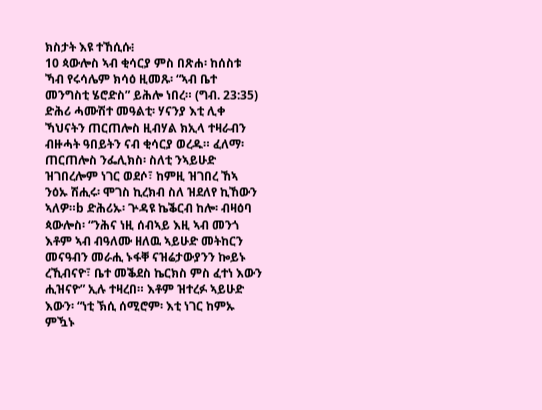ክስታት እዩ ተኸሲሱ፧
10 ጳውሎስ ኣብ ቂሳርያ ምስ በጽሐ፡ ከሰስቱ ኻብ የሩሳሌም ክሳዕ ዚመጹ፡ “ኣብ ቤተ መንግስቲ ሄሮድስ” ይሕሎ ነበረ። (ግብ. 23:35) ድሕሪ ሓሙሽተ መዓልቲ፡ ሃናንያ እቲ ሊቀ ኻህናትን ጠርጠሎስ ዚብሃል ክኢላ ተዛራብን ብዙሓት ዓበይትን ናብ ቂሳርያ ወረዱ። ፈለማ፡ ጠርጠሎስ ንፌሊክስ፡ ስለቲ ንኣይሁድ ዝገበረሎም ነገር ወደሶ፣ ከምዚ ዝገበረ ኸኣ ንዕኡ ሽሒሩ፡ ሞገስ ኪረክብ ስለ ዝደለየ ኪኸውን ኣለዎ።b ድሕሪኡ፡ ጕዳዩ ኬቕርብ ከሎ፡ ብዛዕባ ጳውሎስ፡ “ንሕና ነዚ ሰብኣይ እዚ ኣብ መንጎ እቶም ኣብ ብዓለሙ ዘለዉ ኣይሁድ መትከርን መናዓብን መራሒ ኑፋቐ ናዝሬታውያንን ኰይኑ ረኺብናዮ፣ ቤተ መቕደስ ኬርክስ ምስ ፈተነ እውን ሒዝናዮ” ኢሉ ተዛረበ። እቶም ዝተረፉ ኣይሁድ እውን፡ “ነቲ ኽሲ ሰሚሮም፡ እቲ ነገር ከምኡ ምዃኑ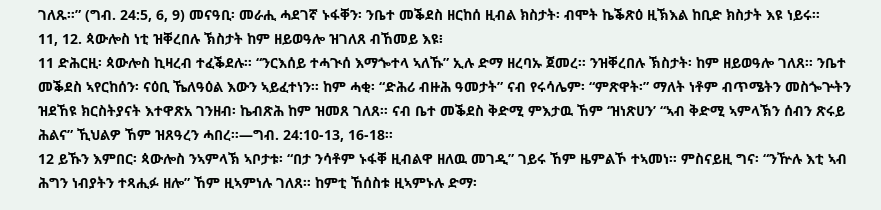ገለጹ።” (ግብ. 24:5, 6, 9) መናዓቢ፡ መራሒ ሓደገኛ ኑፋቐን፡ ንቤተ መቕደስ ዘርከሰ ዚብል ክስታት፡ ብሞት ኬቕጽዕ ዚኽእል ከቢድ ክስታት እዩ ነይሩ።
11, 12. ጳውሎስ ነቲ ዝቐረበሉ ኽስታት ከም ዘይወዓሎ ዝገለጸ ብኸመይ እዩ፧
11 ድሕርዚ፡ ጳውሎስ ኪዛረብ ተፈቕደሉ። “ንርእሰይ ተሓጒሰ እማጐተላ ኣለኹ” ኢሉ ድማ ዘረባኡ ጀመረ። ንዝቐረበሉ ኽስታት፡ ከም ዘይወዓሎ ገለጸ። ንቤተ መቕደስ ኣየርከሰን፡ ናዕቢ ኼለዓዕል እውን ኣይፈተነን። ከም ሓቂ፡ “ድሕሪ ብዙሕ ዓመታት” ናብ የሩሳሌም፡ “ምጽዋት፡” ማለት ነቶም ብጥሜትን መስጐጕትን ዝደኸዩ ክርስትያናት እተዋጽአ ገንዘብ፡ ኬብጽሕ ከም ዝመጸ ገለጸ። ናብ ቤተ መቕደስ ቅድሚ ምእታዉ ኸም ‘ዝነጽሀን’ “ኣብ ቅድሚ ኣምላኽን ሰብን ጽሩይ ሕልና” ኺህልዎ ኸም ዝጸዓረን ሓበረ።—ግብ. 24:10-13, 16-18።
12 ይኹን እምበር፡ ጳውሎስ ንኣምላኽ ኣቦታቱ፡ “በታ ንሳቶም ኑፋቐ ዚብልዋ ዘለዉ መገዲ” ገይሩ ኸም ዜምልኾ ተኣመነ። ምስናይዚ ግና፡ “ንዅሉ እቲ ኣብ ሕግን ነብያትን ተጻሒፉ ዘሎ” ኸም ዚኣምነሉ ገለጸ። ከምቲ ኸሰስቱ ዚኣምኑሉ ድማ፡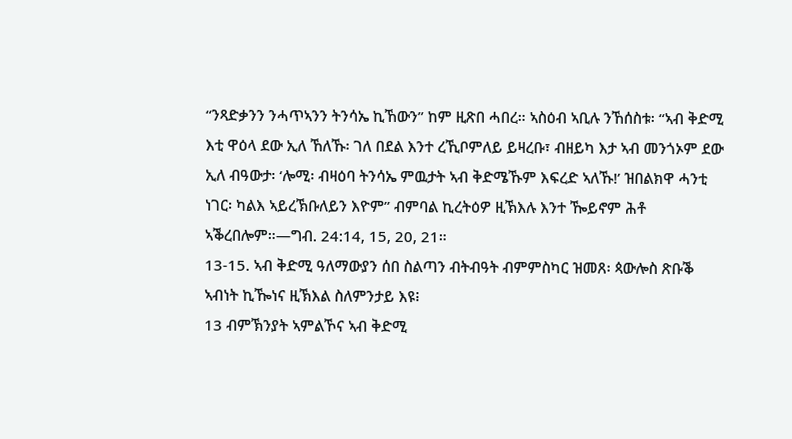“ንጻድቃንን ንሓጥኣንን ትንሳኤ ኪኸውን” ከም ዚጽበ ሓበረ። ኣስዕብ ኣቢሉ ንኸሰስቱ፡ “ኣብ ቅድሚ እቲ ዋዕላ ደው ኢለ ኸለኹ፡ ገለ በደል እንተ ረኺቦምለይ ይዛረቡ፣ ብዘይካ እታ ኣብ መንጎኦም ደው ኢለ ብዓውታ፡ ‘ሎሚ፡ ብዛዕባ ትንሳኤ ምዉታት ኣብ ቅድሜኹም እፍረድ ኣለኹ!’ ዝበልክዋ ሓንቲ ነገር፡ ካልእ ኣይረኽቡለይን እዮም” ብምባል ኪረትዕዎ ዚኽእሉ እንተ ዀይኖም ሕቶ ኣቕረበሎም።—ግብ. 24:14, 15, 20, 21።
13-15. ኣብ ቅድሚ ዓለማውያን ሰበ ስልጣን ብትብዓት ብምምስካር ዝመጸ፡ ጳውሎስ ጽቡቕ ኣብነት ኪዀነና ዚኽእል ስለምንታይ እዩ፧
13 ብምኽንያት ኣምልኾና ኣብ ቅድሚ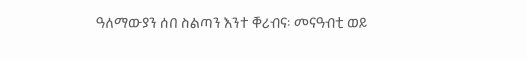ዓለማውያን ሰበ ስልጣን እንተ ቐሪብና፡ መናዓብቲ ወይ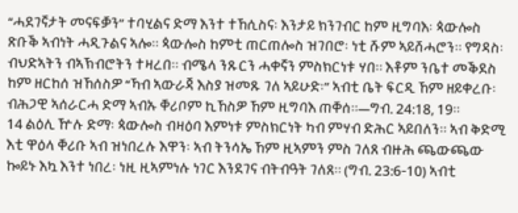“ሓደገኛታት መናፍቓን” ተባሂልና ድማ እንተ ተኸሲስና፡ እንታይ ክንገብር ከም ዚግባእ፡ ጳውሎስ ጽቡቕ ኣብነት ሓዲጉልና ኣሎ። ጳውሎስ ከምቲ ጠርጠሎስ ዝገበሮ፡ ነቲ ሹም ኣይሸሓሮን። የግዳስ፡ ብህድኣትን ብኣኽብሮትን ተዛረበ። ብሜላ ንጹርን ሓቀኛን ምስክርነቱ ሃበ። እቶም ንቤተ መቕደስ ከም ዘርከሰ ዝኸሰስዎ “ኻብ ኣውራጃ እስያ ዝመጹ ገለ ኣይሁድ፡” ኣብቲ ቤት ፍርዲ ኸም ዘይቀረቡ፡ ብሕጋዊ ኣሰራርሓ ድማ ኣብኡ ቐሪቦም ኪኸስዎ ኸም ዚግባእ ጠቐሰ።—ግብ. 24:18, 19።
14 ልዕሊ ዅሉ ድማ፡ ጳውሎስ ብዛዕባ እምነቱ ምስክርነት ካብ ምሃብ ድሕር ኣይበለን። ኣብ ቅድሚ እቲ ዋዕላ ቐሪቡ ኣብ ዝነበረሉ እዋን፡ ኣብ ትንሳኤ ኸም ዚኣምን ምስ ገለጸ ብዙሕ ጫውጫው ኰይኑ እኳ እንተ ነበረ፡ ነዚ ዚኣምነሉ ነገር እንደገና ብትብዓት ገለጸ። (ግብ. 23:6-10) ኣብቲ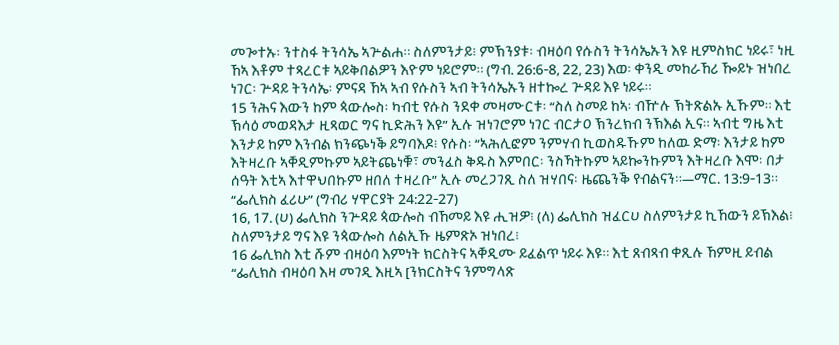መጐተኡ፡ ንተስፋ ትንሳኤ ኣጕልሐ። ስለምንታይ፧ ምኽንያቱ፡ ብዛዕባ የሱስን ትንሳኤኡን እዩ ዚምስክር ነይሩ፣ ነዚ ኸኣ እቶም ተጻረርቱ ኣይቅበልዎን እዮም ነይሮም። (ግብ. 26:6-8, 22, 23) እወ፡ ቀንዲ መከራኸሪ ዀይኑ ዝነበረ ነገር፡ ጕዳይ ትንሳኤ፡ ምናዳ ኸኣ ኣብ የሱስን ኣብ ትንሳኤኡን ዘተኰረ ጕዳይ እዩ ነይሩ።
15 ንሕና እውን ከም ጳውሎስ፡ ካብቲ የሱስ ንደቀ መዛሙርቱ፡ “ስለ ስመይ ከኣ፡ ብዅሉ ኽትጽልኡ ኢኹም። እቲ ኽሳዕ መወዳእታ ዚጻወር ግና ኪድሕን እዩ” ኢሉ ዝነገሮም ነገር ብርታዐ ኽንረክብ ንኽእል ኢና። ኣብቲ ግዜ እቲ እንታይ ከም እንብል ክንጭነቕ ይግባእዶ፧ የሱስ፡ “ኣሕሊፎም ንምሃብ ኪወስዱኹም ከለዉ ድማ፡ እንታይ ከም እትዛረቡ ኣቐዲምኩም ኣይትጨነቑ፣ መንፈስ ቅዱስ እምበር፡ ንስኻትኩም ኣይኰንኩምን እትዛረቡ እሞ፡ በታ ሰዓት እቲኣ እተዋህበኩም ዘበለ ተዛረቡ” ኢሉ መረጋገጺ ስለ ዝሃበና፡ ዜጨንቕ የብልናን።—ማር. 13:9-13።
“ፌሊክስ ፈሪሁ” (ግብሪ ሃዋርያት 24:22-27)
16, 17. (ሀ) ፌሊክስ ንጕዳይ ጳውሎስ ብኸመይ እዩ ሒዝዎ፧ (ለ) ፌሊክስ ዝፈርሀ ስለምንታይ ኪኸውን ይኽእል፧ ስለምንታይ ግና እዩ ንጳውሎስ ለልኢኹ ዜምጽኦ ዝነበረ፧
16 ፌሊክስ እቲ ሹም ብዛዕባ እምነት ክርስትና ኣቐዲሙ ይፈልጥ ነይሩ እዩ። እቲ ጸብጻብ ቀጺሉ ኸምዚ ይብል “ፌሊክስ ብዛዕባ እዛ መገዲ እዚኣ [ንክርስትና ንምግላጽ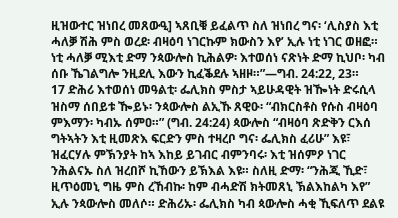ዚዝውተር ዝነበረ መጸውዒ] ኣጸቢቑ ይፈልጥ ስለ ዝነበረ ግና፡ ‘ሊስያስ እቲ ሓለቓ ሽሕ ምስ ወረደ፡ ብዛዕባ ነገርኩም ክውስን እየ’ ኢሉ ነቲ ነገር ወዘፎ። ነቲ ሓለቓ ሚእቲ ድማ ንጳውሎስ ኪሕልዎ፡ እተወሰነ ናጽነት ድማ ኪህቦ፡ ካብ ሰቡ ኼገልግሎ ንዚደሊ እውን ኪፈቕደሉ ኣዘዞ።”—ግብ. 24:22, 23።
17 ድሕሪ እተወሰነ መዓልቲ፡ ፌሊክስ ምስታ ኣይሁዳዊት ዝዀነት ድሩሲላ ዝስማ ሰበይቱ ዀይኑ፡ ንጳውሎስ ልኢኹ ጸዊዑ፡ “ብክርስቶስ የሱስ ብዛዕባ ምእማን፡ ካብኡ ሰምዐ።” (ግብ. 24:24) ጳውሎስ “ብዛዕባ ጽድቅን ርእሰ ግትኣትን እቲ ዚመጽእ ፍርድን ምስ ተዛረቦ ግና፡ ፌሊክስ ፈሪሁ” እዩ፣ ዝፈርሃሉ ምኽንያት ከኣ እከይ ይገብር ብምንባሩ፡ እቲ ዝሰምዖ ነገር ንሕልናኡ ስለ ዝረበሾ ኪኸውን ይኽእል እዩ። ስለዚ ድማ፡ “ንሕጂ ኺድ፣ ዚጥዕመኒ ግዜ ምስ ረኸብኩ፡ ከም ብሓድሽ ክትመጸኒ ኽልእከልካ እየ” ኢሉ ንጳውሎስ መለሶ። ድሕሪኡ፡ ፌሊክስ ካብ ጳውሎስ ሓቂ ኺፍለጥ ደልዩ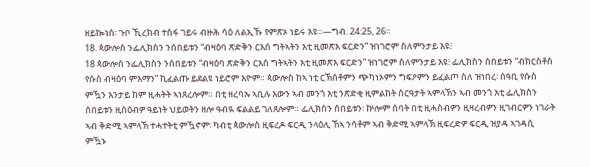ዘይኰነስ፡ ጉቦ ኺረክብ ተስፋ ገይሩ ብዙሕ ሳዕ ለልኢኹ የምጽኦ ነይሩ እዩ።—ግብ. 24:25, 26።
18. ጳውሎስ ንፌሊክስን ንሰበይቱን “ብዛዕባ ጽድቅን ርእሰ ግትኣትን እቲ ዚመጽእ ፍርድን” ዝነገሮም ስለምንታይ እዩ፧
18 ጳውሎስ ንፌሊክስን ንሰበይቱን “ብዛዕባ ጽድቅን ርእሰ ግትኣትን እቲ ዚመጽእ ፍርድን” ዝነገሮም ስለምንታይ እዩ፧ ፌሊክስን ሰበይቱን “ብክርስቶስ የሱስ ብዛዕባ ምእማን” ኪፈልጡ ይደልዩ ነይሮም እዮም። ጳውሎስ ከኣ ነቲ ርኽሰቶምን ጭካነኦምን ግፍዖምን ይፈልጦ ስለ ዝነበረ፡ ሰዓቢ የሱስ ምዃን እንታይ ከም ዚሓትት ኣነጸረሎም። በቲ ዘረባኡ ኣቢሉ እውን ኣብ መንጎ እቲ ንጽድቂ ዚምልከት ስርዓታት ኣምላኽን ኣብ መንጎ እቲ ፌሊክስን ሰበይቱን ዚስዕብዎ ዓይነት ህይወትን ዘሎ ዓብዪ ፍልልይ ገለጸሎም። ፌሊክስን ሰበይቱን፡ ኵሎም ሰባት በቲ ዚሓስብዎን ዚዛረብዎን ዚገብርዎን ነገራት ኣብ ቅድሚ ኣምላኽ ተሓተትቲ ምዃኖም፡ ካብቲ ጳውሎስ ዚፍረዶ ፍርዲ ንላዕሊ ኸኣ ንሳቶም ኣብ ቅድሚ ኣምላኽ ዚፍረድዎ ፍርዲ ዝያዳ ኣገዳሲ ምዃኑ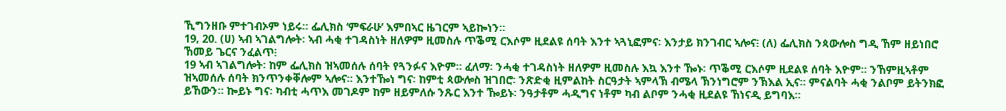ኺግንዘቡ ምተገብኦም ነይሩ። ፌሊክስ ‘ምፍራሁ’ እምበኣር ዜገርም ኣይኰነን።
19, 20. (ሀ) ኣብ ኣገልግሎት፡ ኣብ ሓቂ ተገዳስነት ዘለዎም ዚመስሉ ጥቕሚ ርእሶም ዚደልዩ ሰባት እንተ ኣጓኒፎምና፡ እንታይ ክንገብር ኣሎና፧ (ለ) ፌሊክስ ንጳውሎስ ግዲ ኸም ዘይነበሮ ኸመይ ጌርና ንፈልጥ፧
19 ኣብ ኣገልግሎት፡ ከም ፌሊክስ ዝኣመሰሉ ሰባት የጓንፉና እዮም። ፈለማ፡ ንሓቂ ተገዳስነት ዘለዎም ዚመስሉ እኳ እንተ ዀኑ፡ ጥቕሚ ርእሶም ዚደልዩ ሰባት እዮም። ንኸምዚኣቶም ዝኣመሰሉ ሰባት ክንጥንቀቐሎም ኣሎና። እንተዀነ ግና፡ ከምቲ ጳውሎስ ዝገበሮ፡ ንጽድቂ ዚምልከት ስርዓታት ኣምላኽ ብሜላ ኽንነግሮም ንኽእል ኢና። ምናልባት ሓቂ ንልቦም ይትንክፎ ይኸውን። ኰይኑ ግና፡ ካብቲ ሓጥእ መገዶም ከም ዘይምለሱ ንጹር እንተ ዀይኑ፡ ንዓታቶም ሓዲግና ነቶም ካብ ልቦም ንሓቂ ዚደልዩ ኸነናዲ ይግባእ።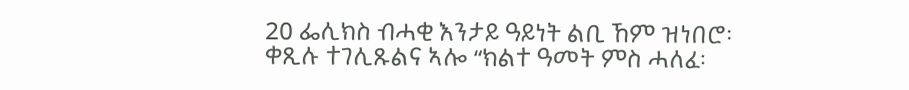20 ፌሊክስ ብሓቂ እንታይ ዓይነት ልቢ ኸም ዝነበሮ፡ ቀጺሉ ተገሊጹልና ኣሎ “ክልተ ዓመት ምስ ሓለፈ፡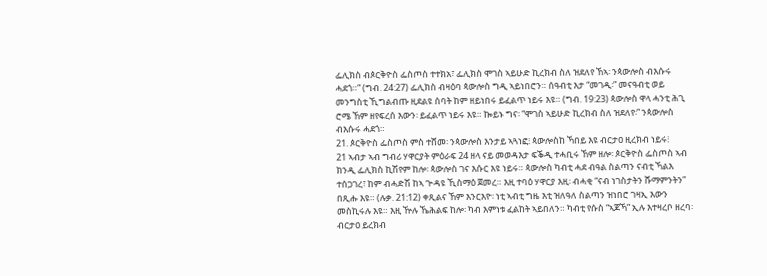ፌሊክስ ብጶርቅዮስ ፌስጦስ ተተክአ፣ ፌሊክስ ሞገስ ኣይሁድ ኪረክብ ስለ ዝደለየ ኸኣ፡ ንጳውሎስ ብእሱሩ ሓደጎ።” (ግብ. 24:27) ፌሊክስ ብዛዕባ ጳውሎስ ግዲ ኣይነበሮን። ሰዓብቲ እታ “መገዲ፡” መናዓብቲ ወይ መንግስቲ ኺግልብጡ ዚደልዩ ሰባት ከም ዘይነበሩ ይፈልጥ ነይሩ እዩ። (ግብ. 19:23) ጳውሎስ ዋላ ሓንቲ ሕጊ ሮሜ ኸም ዘየፍረሰ እውን፡ ይፈልጥ ነይሩ እዩ። ኰይኑ ግና፡ “ሞገስ ኣይሁድ ኪረክብ ስለ ዝደለየ፡” ንጳውሎስ ብእሱሩ ሓደጎ።
21. ጶርቅዮስ ፌስጦስ ምስ ተሸመ፡ ንጳውሎስ እንታይ ኣጓነፎ፧ ጳውሎስከ ኻበይ እዩ ብርታዐ ዚረክብ ነይሩ፧
21 ኣብታ ኣብ ግብሪ ሃዋርያት ምዕራፍ 24 ዘላ ናይ መወዳእታ ፍቕዲ ተሓቢሩ ኸም ዘሎ፡ ጶርቅዮስ ፌስጦስ ኣብ ክንዲ ፌሊክስ ኪሽየም ከሎ፡ ጳውሎስ ገና እሱር እዩ ነይሩ። ጳውሎስ ካብቲ ሓደ ብዓል ስልጣን ናብቲ ኻልእ ተሰጋገረ፣ ከም ብሓድሽ ከኣ ጕዳዩ ኺስማዕ ጀመረ። እዚ ተባዕ ሃዋርያ እዚ፡ ብሓቂ “ናብ ነገስታትን ሹማምንትን” በጺሑ እዩ። (ሉቃ. 21:12) ቀጺልና ኸም እንርእዮ፡ ነቲ ኣብቲ ግዜ እቲ ዝለዓለ ስልጣን ዝነበሮ ገዛኢ እውን መስኪሩሉ እዩ። እዚ ዅሉ ኼሕልፍ ከሎ፡ ካብ እምነቱ ፈልከት ኣይበለን። ካብቲ የሱስ “ኣጆኻ” ኢሉ እተዛረቦ ዘረባ፡ ብርታዐ ይረክብ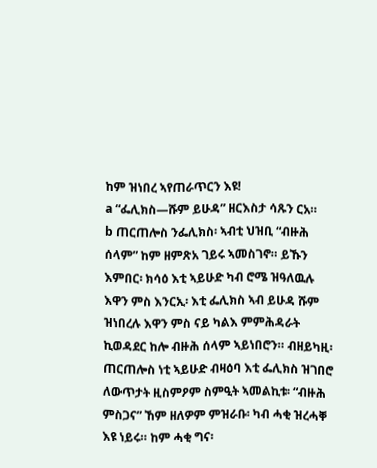ከም ዝነበረ ኣየጠራጥርን እዩ!
a “ፌሊክስ—ሹም ይሁዳ” ዘርእስታ ሳጹን ርአ።
b ጠርጠሎስ ንፌሊክስ፡ ኣብቲ ህዝቢ “ብዙሕ ሰላም” ከም ዘምጽአ ገይሩ ኣመስገኖ። ይኹን እምበር፡ ክሳዕ እቲ ኣይሁድ ካብ ሮሜ ዝዓለዉሉ እዋን ምስ እንርኢ፡ እቲ ፌሊክስ ኣብ ይሁዳ ሹም ዝነበረሉ እዋን ምስ ናይ ካልእ ምምሕዳራት ኪወዳደር ከሎ ብዙሕ ሰላም ኣይነበሮን። ብዘይካዚ፡ ጠርጠሎስ ነቲ ኣይሁድ ብዛዕባ እቲ ፌሊክስ ዝገበሮ ለውጥታት ዚስምዖም ስምዒት ኣመልኪቱ፡ “ብዙሕ ምስጋና” ኸም ዘለዎም ምዝራቡ፡ ካብ ሓቂ ዝረሓቐ እዩ ነይሩ። ከም ሓቂ ግና፡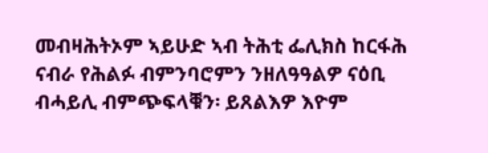መብዛሕትኦም ኣይሁድ ኣብ ትሕቲ ፌሊክስ ከርፋሕ ናብራ የሕልፉ ብምንባሮምን ንዘለዓዓልዎ ናዕቢ ብሓይሊ ብምጭፍላቑን፡ ይጸልእዎ እዮም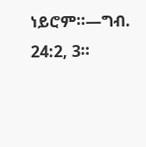ነይሮም።—ግብ. 24:2, 3።